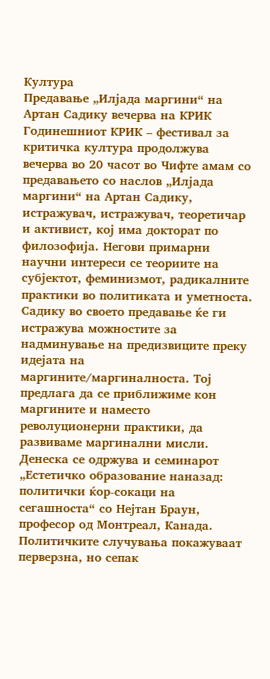Култура
Предавање „Илјада маргини“ на Артан Садику вечерва на КРИК
Годинешниот КРИК – фестивал за критичка култура продолжува вечерва во 20 часот во Чифте амам со предавањето со наслов „Илјада маргини“ на Артан Садику, истражувач, истражувач, теоретичар и активист, кој има докторат по филозофија. Негови примарни научни интереси се теориите на субјектот, феминизмот, радикалните практики во политиката и уметноста. Садику во своето предавање ќе ги истражува можностите за надминување на предизвиците преку идејата на маргините/маргиналноста. Тој предлага да се приближиме кон маргините и наместо револуционерни практики, да развиваме маргинални мисли.
Денеска се одржува и семинарот „Естетичко образование наназад: политички ќор-сокаци на сегашноста“ со Нејтан Браун, професор од Монтреал, Канада. Политичките случувања покажуваат перверзна, но сепак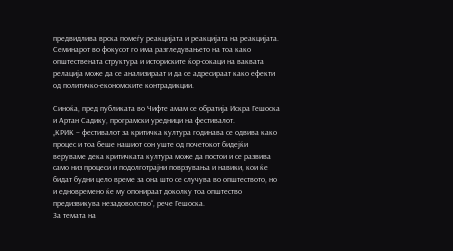предвидлива врска помеѓу реакцијата и реакцијата на реакцијата. Семинарот во фокусот го има разгледувањето на тоа како општествената структура и историските ќор-сокаци на ваквата релација може да се анализираат и да се адресираат како ефекти од политичко-економските контрадикции.

Синоќа, пред публиката во Чифте амам се обратија Искра Гешоска и Артан Садику, програмски уредници на фестивалот.
„КРИК – фестивалот за критичка култура годинава се одвива како процес и тоа беше нашиот сон уште од почетокот бидејќи веруваме дека критичката култура може да постои и се развива само низ процеси и подолготрајни поврзувања и навики, кои ќе бидат будни цело време за она што се случува во општеството, но и едновремено ќе му опонираат доколку тоа општество предизвикува незадоволство“, рече Гешоска.
За темата на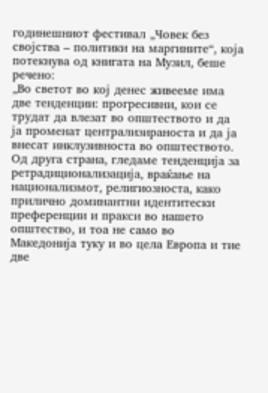годинешниот фестивал „Човек без својства – политики на маргините“, која потекнува од книгата на Музил, беше речено:
„Во светот во кој денес живееме има две тенденции: прогресивни, кои се трудат да влезат во општеството и да ја променат централизираноста и да ја внесат инклузивноста во општеството. Од друга страна, гледаме тенденција за ретрадиционализација, враќање на национализмот, религиозноста, како прилично доминантни идентитески преференции и пракси во нашето општество, и тоа не само во Македонија туку и во цела Европа и тие две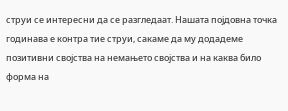струи се интересни да се разгледаат. Нашата појдовна точка годинава е контра тие струи, сакаме да му додадеме позитивни својства на немањето својства и на каква било форма на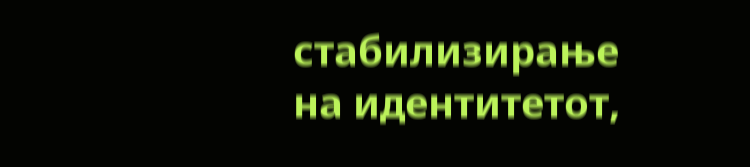стабилизирање на идентитетот,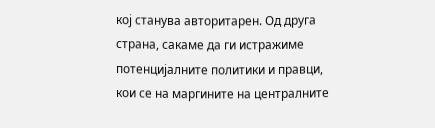кој станува авторитарен. Од друга страна, сакаме да ги истражиме потенцијалните политики и правци, кои се на маргините на централните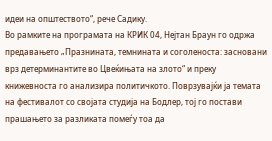идеи на општеството“, рече Садику.
Во рамките на програмата на КРИК 04, Нејтан Браун го одржа предавањето „Празнината, темнината и соголеноста: засновани врз детерминантите во Цвеќињата на злото“ и преку книжевноста го анализира политичкото. Поврзувајќи ја темата на фестивалот со својата студија на Бодлер, тој го постави прашањето за разликата помеѓу тоа да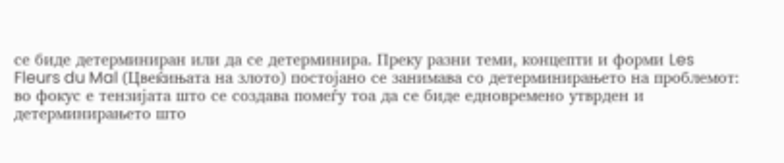се биде детерминиран или да се детерминира. Преку разни теми, концепти и форми Les Fleurs du Mal (Цвеќињата на злото) постојано се занимава со детерминирањето на проблемот: во фокус е тензијата што се создава помеѓу тоа да се биде едновремено утврден и детерминирањето што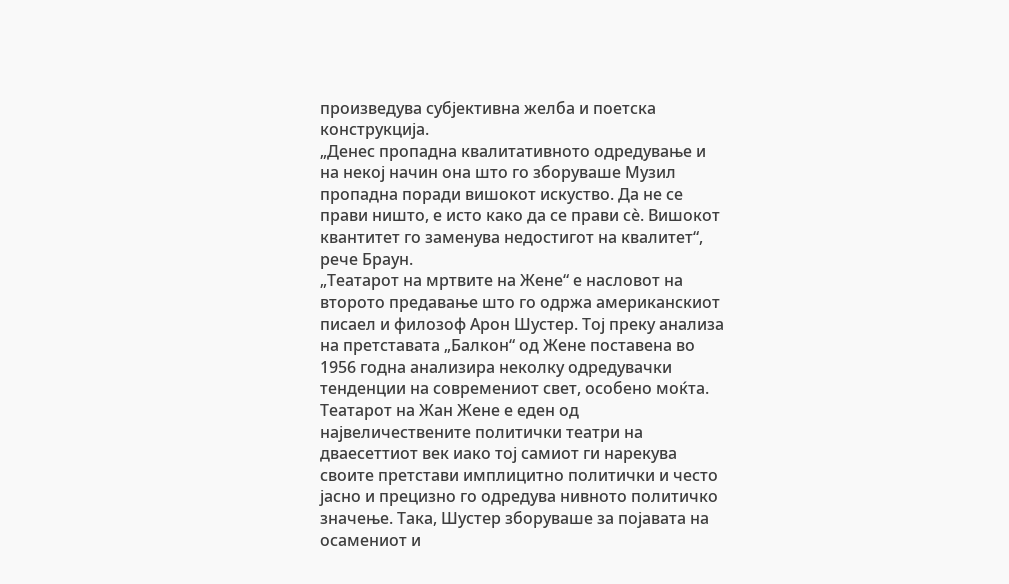произведува субјективна желба и поетска конструкција.
„Денес пропадна квалитативното одредување и на некој начин она што го зборуваше Музил пропадна поради вишокот искуство. Да не се прави ништо, е исто како да се прави сè. Вишокот квантитет го заменува недостигот на квалитет“, рече Браун.
„Театарот на мртвите на Жене“ е насловот на второто предавање што го одржа американскиот писаел и филозоф Арон Шустер. Тој преку анализа на претставата „Балкон“ од Жене поставена во 1956 годна анализира неколку одредувачки тенденции на современиот свет, особено моќта. Театарот на Жан Жене е еден од највеличествените политички театри на дваесеттиот век иако тој самиот ги нарекува своите претстави имплицитно политички и често јасно и прецизно го одредува нивното политичко значење. Така, Шустeр зборуваше за појавата на осамениот и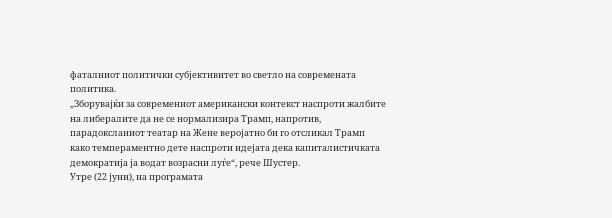фаталниот политички субјективитет во светло на современата политика.
„Зборувајќи за современиот американски контекст наспроти жалбите на либералите да не се нормализира Трамп, напротив, парадоксланиот театар на Жене веројатно би го отсликал Трамп како темпераментно дете наспроти идејата дека капиталистичката демократија ја водат возрасни луѓе“, рече Шустер.
Утре (22 јуни), на програмата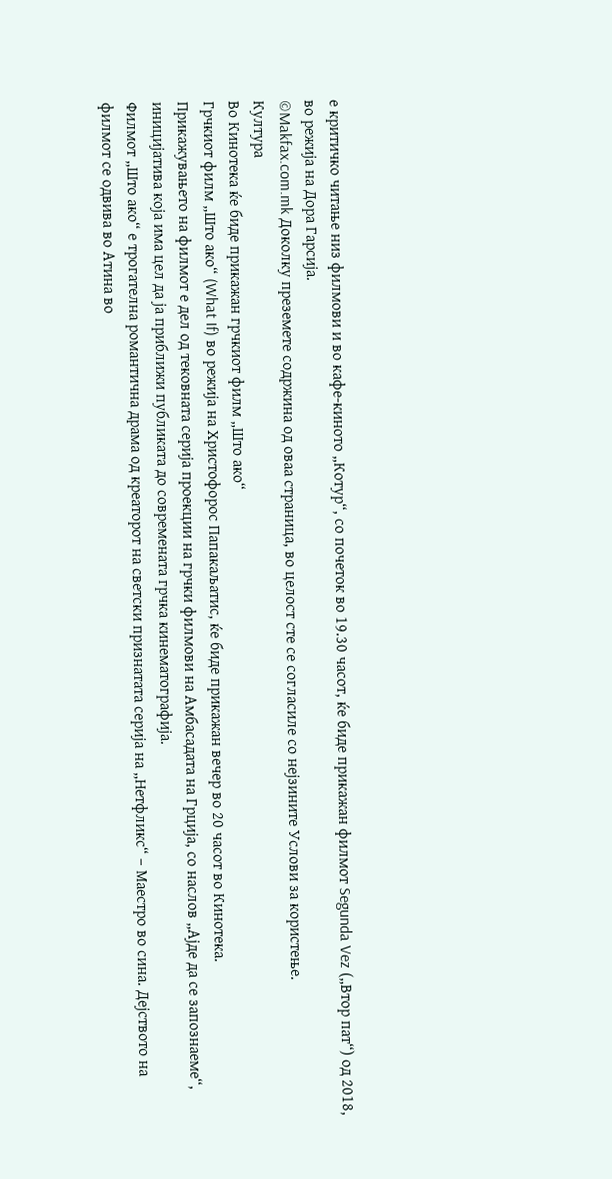е критичко читање низ филмови и во кафе-киното „Котур“, со почеток во 19.30 часот, ќе биде прикажан филмот Segunda Vez („Втор пат“) од 2018, во режија на Дора Гарсија.
©Makfax.com.mk Доколку преземете содржина од оваа страница, во целост сте се согласиле со нејзините Услови за користење.
Култура
Во Кинотека ќе биде прикажан грчкиот филм „Што ако“
Грчкиот филм „Што ако“ (What If) во режија на Христофорос Папакаљатис, ќе биде прикажан вечер во 20 часот во Кинотека.
Прикажувањето на филмот е дел од тековната серија проекции на грчки филмови на Амбасадата на Грција, со наслов „Ајде да се запознаеме“, иницијатива која има цел да ја приближи публиката до современата грчка кинематографија.
Филмот „Што ако“ е трогателна романтична драма од креаторот на светски признатата серија на „Нетфликс“ – Маестро во сина. Дејството на филмот се одвива во Атина во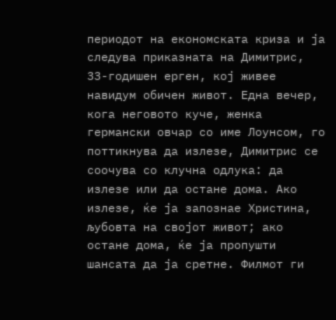периодот на економската криза и ја следува приказната на Димитрис, 33-годишен ерген, кој живее навидум обичен живот. Една вечер, кога неговото куче, женка германски овчар со име Лоунсом, го поттикнува да излезе, Димитрис се соочува со клучна одлука: да излезе или да остане дома. Ако излезе, ќе ја запознае Христина, љубовта на својот живот; ако остане дома, ќе ја пропушти шансата да ја сретне. Филмот ги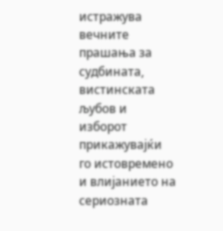истражува вечните прашања за судбината, вистинската љубов и изборот прикажувајќи го истовремено и влијанието на сериозната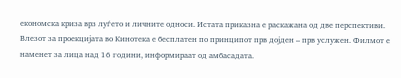економска криза врз луѓето и личните односи. Истата приказна е раскажана од две перспективи.
Влезот за проекцијата во Кинотека е бесплатен по принципот прв дојден – прв услужен. Филмот е наменет за лица над 16 години, информираат од амбасадата.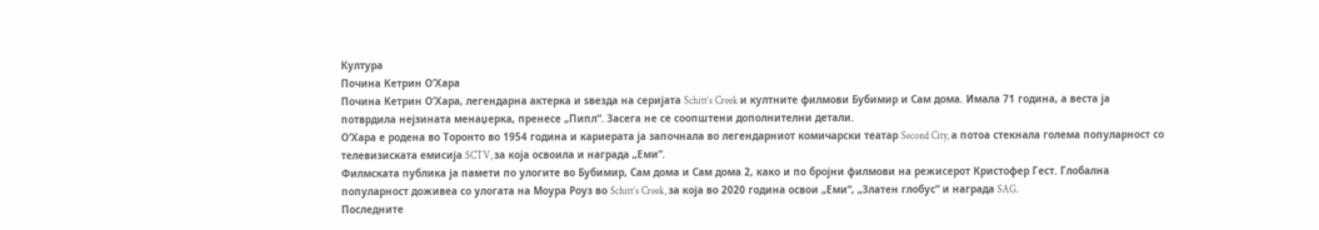Култура
Почина Кетрин О’Хара
Почина Кетрин О’Хара, легендарна актерка и ѕвезда на серијата Schitt’s Creek и култните филмови Бубимир и Сам дома. Имала 71 година, а веста ја потврдила нејзината менаџерка, пренесе „Пипл“. Засега не се соопштени дополнителни детали.
О’Хара е родена во Торонто во 1954 година и кариерата ја започнала во легендарниот комичарски театар Second City, а потоа стекнала голема популарност со телевизиската емисија SCTV, за која освоила и награда „Еми“.
Филмската публика ја памети по улогите во Бубимир, Сам дома и Сам дома 2, како и по бројни филмови на режисерот Кристофер Гест. Глобална популарност доживеа со улогата на Моура Роуз во Schitt’s Creek, за која во 2020 година освои „Еми“, „Златен глобус“ и награда SAG.
Последните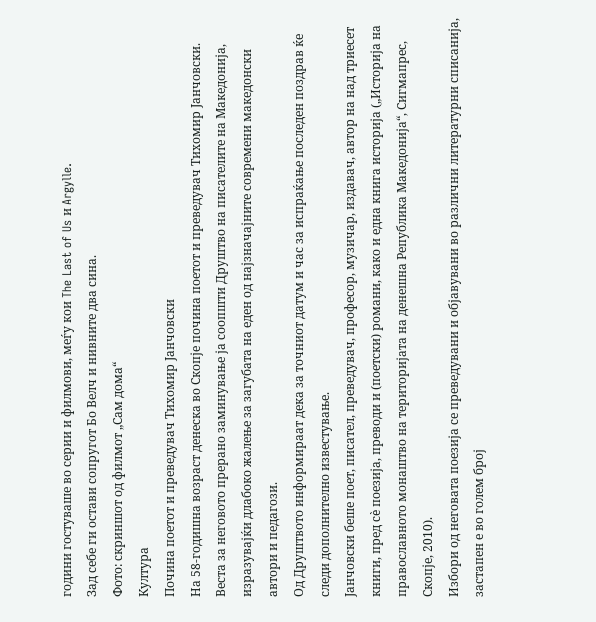години гостуваше во серии и филмови, меѓу кои The Last of Us и Argylle.
Зад себе ги остави сопругот Бо Велч и нивните два сина.
Фото: скриншот од филмот „Сам дома“
Култура
Почина поетот и преведувач Тихомир Јанчовски
На 58-годишна возраст денеска во Скопје почина поетот и преведувач Тихомир Јанчовски.
Веста за неговото прерано заминување ја соопшти Друштво на писателите на Македонија, изразувајќи длабоко жалење за загубата на еден од најзначајните современи македонски автори и педагози.
Од Друштвото информираат дека за точниот датум и час за испраќање последен поздрав ќе следи дополнително известување.
Јанчовски беше поет, писател, преведувач, професор, музичар, издавач, автор на над триесет книги, пред сè поезија, преводи и (поетски) романи, како и една книга историја („Историја на православното монаштво на територијата на денешна Република Македонија“, Сигмапрес, Скопје, 2010).
Избори од неговата поезија се преведувани и објавувани во различни литературни списанија, застапен е во голем број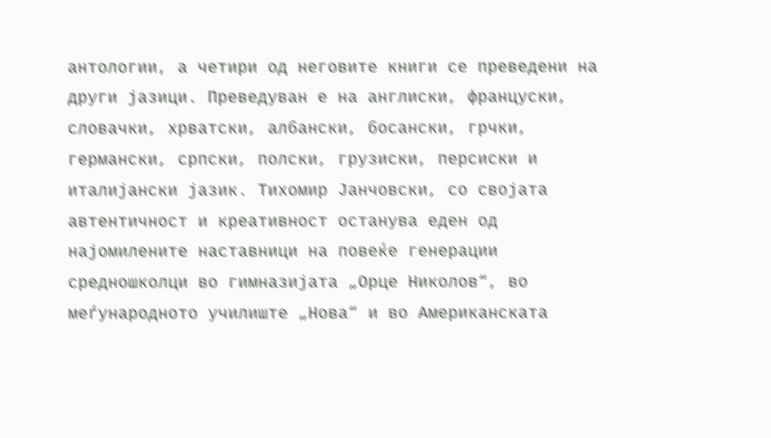антологии, а четири од неговите книги се преведени на други јазици. Преведуван е на англиски, француски, словачки, хрватски, албански, босански, грчки, германски, српски, полски, грузиски, персиски и италијански јазик. Тихомир Јанчовски, со својата автентичност и креативност останува еден од најомилените наставници на повеќе генерации средношколци во гимназијата „Орце Николов“, во меѓународното училиште „Нова“ и во Американската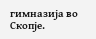гимназија во Скопје.